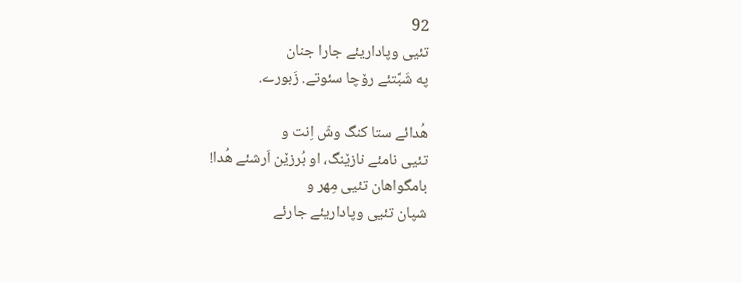92
تئیی وپاداریئے جارا جنان
په شَبَّتئے رۆچا سئوتے. زَبورے.

هُدائے ستا کنگ وشّ اِنت و
تئیی نامئے نازێنگ، او بُرزێن اَرشئے هُدا!
بامگواهان تئیی مِهر و
شپان تئیی وپاداریئے جارئے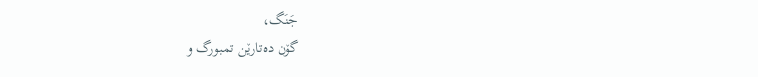جَنَگ،
گۆن ده‌تارێن تمبورگ و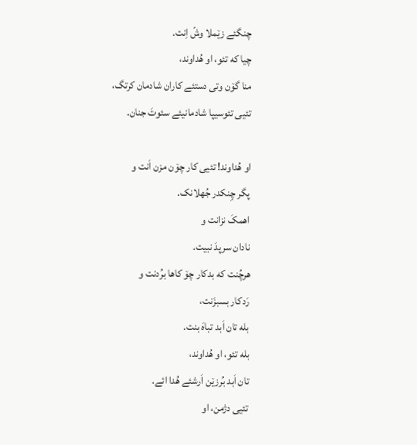چنگئے زێملا وشّ اِنت.
چیا که تئو، او هُداوند،
منا گۆن وتی دستئے کاران شادمان کرتگ،
تئیی تئوسیپا شادمانیئے سئوتَ جنان.

او هُداوند! تئیی کار چۆن مزن اَنت و
پگر چِنکدر جُهلانک.
اهمکَ نزانت و
نادان سرپدَ نبیت.
هرچُنت که بدکار چۆ کاها برُدنت و
رَدکار بسبزَنت،
بله تان اَبد تباهَ بنت.
بله تئو، او هُداوند،
تان اَبد بُرزێن اَرشئے هُدا ائے.
تئیی دژمن، او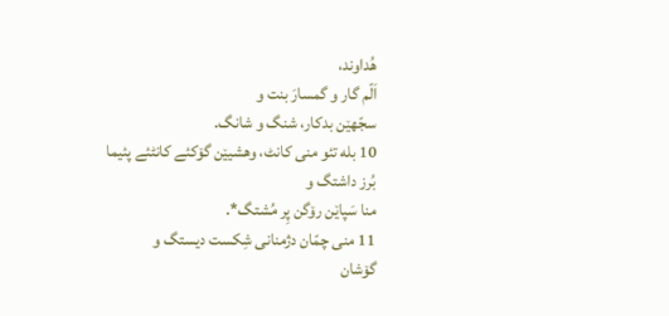هُداوند،
اَلّم گار و گمسارَ بنت و
سجّهێن بدکار، شنگ و شانگ.
10 بله تئو منی کانٹ، وهشیێن گۆکئے کانٹئے پئیما بُرز داشتگ و
منا سَپاێن رۆگن پِر مُشتگ*.
11 منی چمّان دژمنانی شِکست دیستگ و
گۆشان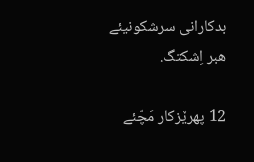بدکارانی سرشکونیئے هبر اِشکتگ.

12 پهرێزکار مَچّئے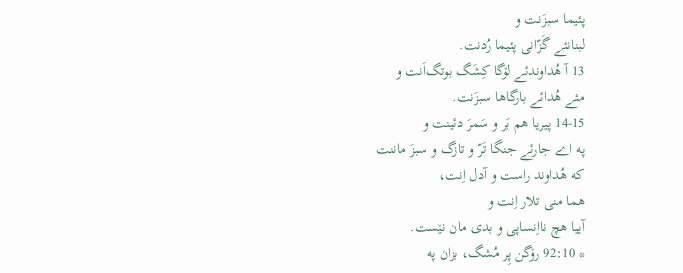پئیما سبزَنت و
لبنانئے گَزّانی پئیما رُدنت.
13 آ هُداوندئے لۆگا کِشَگ بوتگ‌اَنت و
مئے هُدائے بارگاها سبزَنت.
14-15 پیریا هم بَر و سَمرَ دئینت و
په اے جارئے جنگا تَرّ و تازگ و سبزَ ماننت
که هُداوند راست و آدل اِنت،
هما منی تلار اِنت و
آییا هچ نااِنساپی و بدی مان نێست.
* 92:10 رۆگن پِر مُشگ، بزان په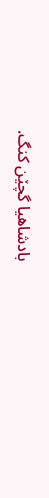بادشاهیا گچێن کنگ.